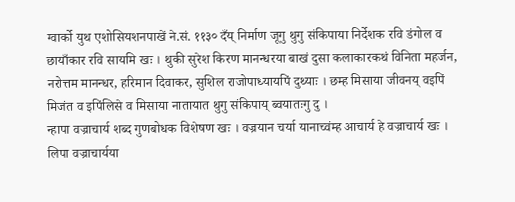ग्वार्को युथ एशोसियशनपाखें ने.सं. ११३० दँय् निर्माण जूगु थुगु संकिपाया निर्देशक रवि डंगोल व छायाँकार रवि सायमि खः । थुकी सुरेश किरण मानन्धरया बाखं दुसा कलाकारकथं विनिता महर्जन, नरोत्तम मानन्धर, हरिमान दिवाकर, सुशिल राजोपाध्यायपिं दुथ्याः । छम्ह मिसाया जीवनय् वइपिं मिजंत व इपिंलिसे व मिसाया नातायात थुगु संकिपाय् ब्वयातःगु दु ।
न्हापा वज्राचार्य शब्द गुणबोधक विशेषण खः । वज्रयान चर्या यानाच्वंम्ह आचार्य हे वज्राचार्य खः । लिपा वज्राचार्यया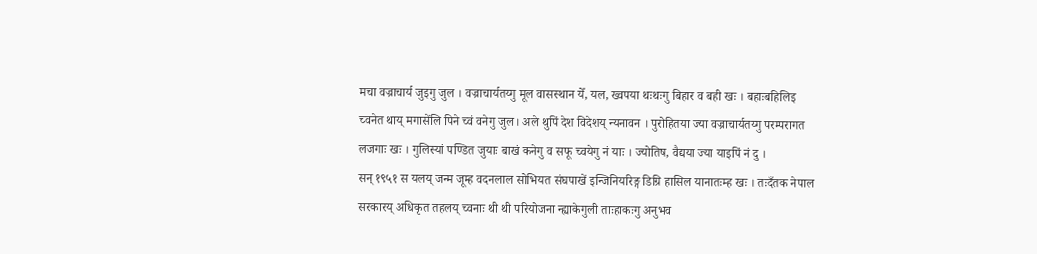मचा वज्राचार्य जुइगु जुल । वज्राचार्यतय्गु मूल वासस्थान येँ, यल, ख्वपया थःथःगु बिहार व बही खः । बहाःबहिलिइ च्वनेत थाय् मगासेंलि पिने च्वं वनेगु जुल। अले थुपिं देश विदेशय् न्यनावन । पुरोहितया ज्या वज्राचार्यतय्गु परम्परागत लजगाः खः । गुलिस्यां पण्डित जुयाः बाखं कनेगु व सफू च्वयेगु नं याः । ज्योतिष, वैद्यया ज्या याइपिं नं दु ।
सन् १९५१ स यलय् जन्म जूम्ह वदनलाल सोभियत संघपाखें इन्जिनियरिङ्ग डिग्रि हासिल यानातःम्ह खः । तःदँतक नेपाल सरकारय् अधिकृत तहलय् च्वनाः थी थी परियोजना न्ह्याकेगुली ताःहाकःगु अनुभव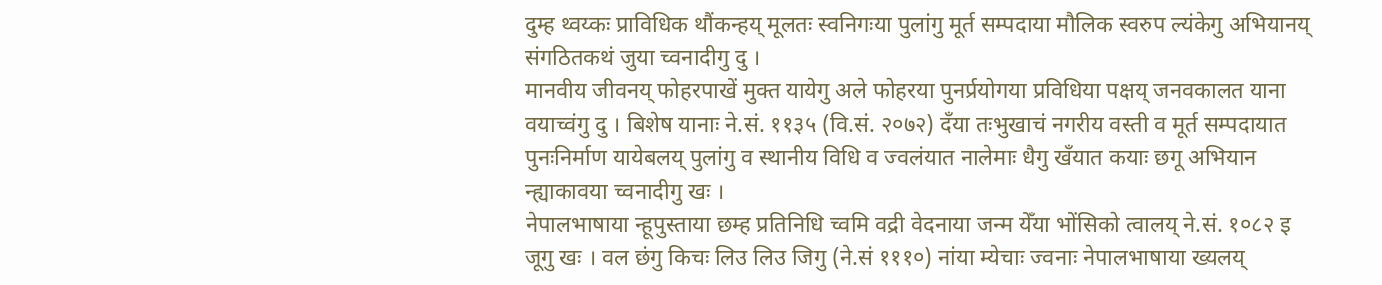दुम्ह थ्वय्कः प्राविधिक थौंकन्हय् मूलतः स्वनिगःया पुलांगु मूर्त सम्पदाया मौलिक स्वरुप ल्यंकेगु अभियानय् संगठितकथं जुया च्वनादीगु दु ।
मानवीय जीवनय् फोहरपाखें मुक्त यायेगु अले फोहरया पुनर्प्रयोगया प्रविधिया पक्षय् जनवकालत याना वयाच्वंगु दु । बिशेष यानाः ने.सं. ११३५ (वि.सं. २०७२) दँया तःभुखाचं नगरीय वस्ती व मूर्त सम्पदायात पुनःनिर्माण यायेबलय् पुलांगु व स्थानीय विधि व ज्वलंयात नालेमाः धैगु खँयात कयाः छगू अभियान न्ह्याकावया च्वनादीगु खः ।
नेपालभाषाया न्हूपुस्ताया छम्ह प्रतिनिधि च्वमि वद्री वेदनाया जन्म येँया भोंसिको त्वालय् ने.सं. १०८२ इ जूगु खः । वल छंगु किचः लिउ लिउ जिगु (ने.सं १११०) नांया म्येचाः ज्वनाः नेपालभाषाया ख्यलय्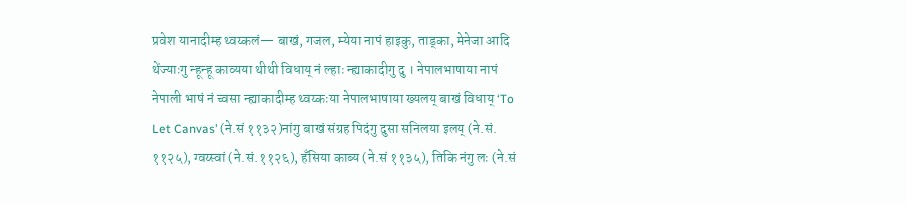प्रवेश यानादीम्ह थ्वय्कलं— बाखं, गजल, म्येया नापं हाइकु, ताड्का, मेनेजा आदि थेंज्याःगु न्हून्हू काव्यया थीथी विधाय् नं ल्हाः न्ह्याकादीगु दु । नेपालभाषाया नापं नेपाली भाषं नं च्वसा न्ह्याकादीम्ह थ्वय्कःया नेपालभाषाया ख्यलय् बाखं विधाय् ‘To Let Canvas’ (ने.सं ११३२)नांगु बाखं संग्रह पिदंगु दुसा सनिलया इलय् (ने.सं. ११२५), ग्वय्स्वां (ने.सं.११२६), हँसिया काब्य (ने.सं ११३५), तिकि नंगु लः (ने.सं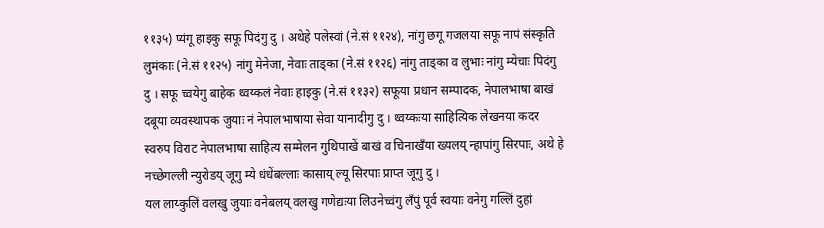११३५) प्यंगू हाइकु सफू पिदंगु दु । अथेहे पलेस्वां (ने.सं ११२४), नांगु छगू गजलया सफू नापं संस्कृति लुमंकाः (ने.सं ११२५) नांगु मेनेजा, नेवाः ताड्का (ने.सं ११२६) नांगु ताड्का व लुभाः नांगु म्येचाः पिदंगु दु । सफू च्वयेगु बाहेक थ्वय्कलं नेवाः हाइकु (ने.सं ११३२) सफूया प्रधान सम्पादक, नेपालभाषा बाखं दबूया व्यवस्थापक जुयाः नं नेपालभाषाया सेवा यानादीगु दु । थ्वय्कःया साहित्यिक लेखनया कदर स्वरुप विराट नेपालभाषा साहित्य सम्मेलन गुथिपाखें बाखं व चिनाखँया ख्यलय् न्हापांगु सिरपाः, अथे हे नच्छेगल्ली न्युरोडय् जूगु म्ये धंधेंबल्लाः कासाय् ल्यू सिरपाः प्राप्त जूगु दु ।
यल लाय्कुलिं वलखु जुयाः वनेबलय् वलखु गणेद्यःया लिउनेच्वंगु लँपुं पूर्व स्वयाः वनेगु गल्लिं दुहां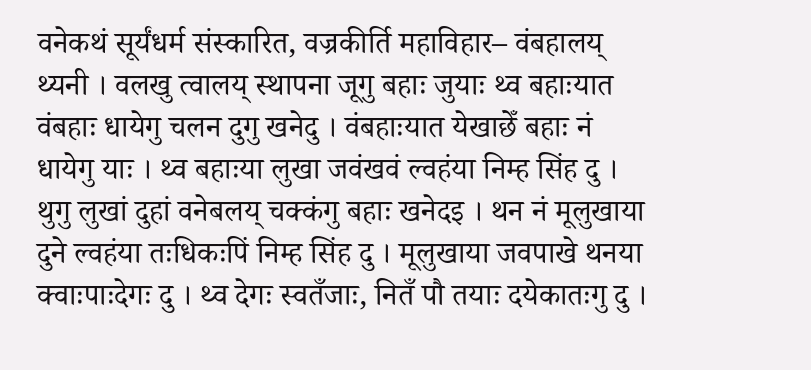वनेकथं सूर्यंधर्म संस्कारित, वज्रकीर्ति महाविहार– वंबहालय् थ्यनी । वलखु त्वालय् स्थापना जूगु बहाः जुयाः थ्व बहाःयात वंबहाः धायेगु चलन दुगु खनेदु । वंबहाःयात येखाछेँ बहाः नं धायेगु याः । थ्व बहाःया लुखा जवंखवं ल्वहंया निम्ह सिंह दु । थुगु लुखां दुहां वनेबलय् चक्कंगु बहाः खनेदइ । थन नं मूलुखाया दुने ल्वहंया तःधिकःपिं निम्ह सिंह दु । मूलुखाया जवपाखे थनया क्वाःपाःदेगः दु । थ्व देगः स्वतँजाः, नितँ पौ तयाः दयेकातःगु दु ।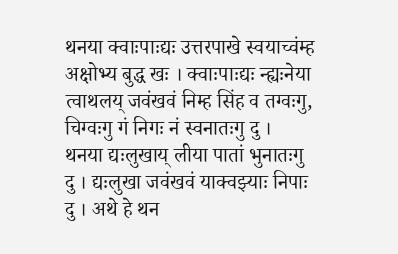थनया क्वाःपाःद्यः उत्तरपाखे स्वयाच्वंम्ह अक्षोभ्य बुद्ध खः । क्वाःपाःद्यः न्ह्यःनेया त्वाथलय् जवंखवं निम्ह सिंह व तग्वःगु, चिग्वःगु गं निगः नं स्वनातःगु दु ।
थनया द्यःलुखाय् लीया पातां भुनातःगु दु । द्यःलुखा जवंखवं याक्वझ्याः निपाः दु । अथे हे थन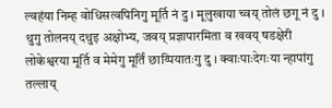ल्वहंया निम्ह वोधिसत्वपिनिगु मूर्ति नं दु । मूलुखाया च्वय् तोलं छगू नं दु । थुगु तोलनय् दथुइ अक्षोभ्य, जवय् प्रज्ञापारमिता व खवय् षडक्षेरी लोकेश्वरया मूर्ति व मेमेगु मूर्तिं छाय्पियातःगु दु । क्वाःपाःदेगःया न्हापांगु तल्लाय्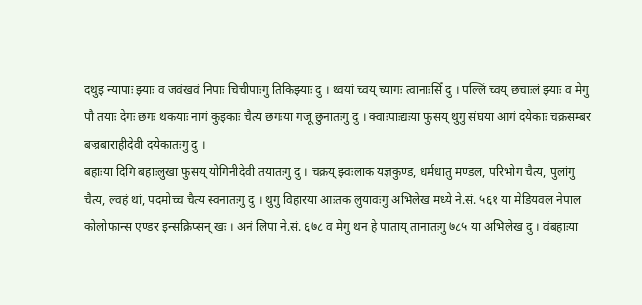दथुइ न्यापाः झ्याः व जवंखवं निपाः चिचीपाःगु तिकिझ्याः दु । थ्वयां च्वय् च्यागः त्वानाःसिँ दु । पल्लिं च्वय् छचाःलं झ्याः व मेगु पौ तयाः देगः छगः थकयाः नागं कुइकाः चैत्य छगःया गजू छुनातःगु दु । क्वाःपाःद्यःया फुसय् थुगु संघया आगं दयेकाः चक्रसम्बर बज्रबाराहीदेवी दयेकातःगु दु ।
बहाःया दिगि बहाःलुखा फुसय् योगिनीदेवी तयातःगु दु । चक्रय् झ्वःलाक यज्ञकुण्ड, धर्मधातु मण्डल, परिभोग चैत्य, पुलांगु चैत्य, ल्वहं थां, पदमोच्च चैत्य स्वनातःगु दु । थुगु विहारया आःतक लुयावःगु अभिलेख मध्ये ने.सं. ५६१ या मेडियवल नेपाल कोलोफान्स एण्डर इन्सक्रिप्सन् खः । अनं लिपा ने.सं. ६७८ व मेगु थन हे पाताय् तानातःगु ७८५ या अभिलेख दु । वंबहाःया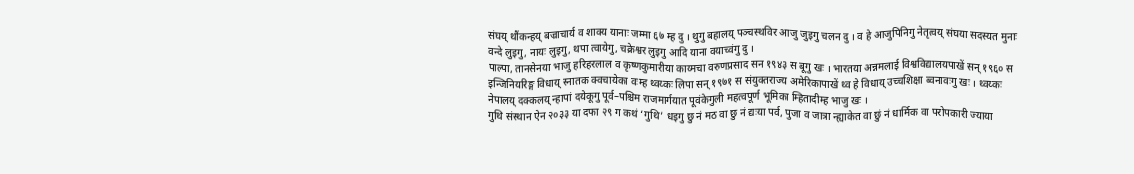संघय् थौंकन्हय् बज्राचार्य व शाक्य यानाः जम्मा ६७ म्ह दु । थुगु बहालय् पञ्चस्थविर आजु जुइगु चलन दु । व हे आजुपिनिगु नेतृत्वय् संघया सदस्यत मुनाः वन्दे लुइगु, नायः लुइगु, थपा त्वायेगु, चक्रेश्वर लुइगु आदि याना वयाच्वंगु दु ।
पाल्पा, तानसेनया भाजु हरिहरलाल व कृष्णकुमारीया काय्मचा वरुणप्रसाद सन १९४३ स बूगु खः । भारतया अन्नमलाई विश्वविद्यालयपाखें सन् १९६० स इन्जिनियरिङ्ग विधाय् स्नातक क्वचायेका वःम्ह थ्वय्कः लिपा सन् १९७१ स संयुक्तराज्य अमेरिकापाखें थ्व हे विधाय् उच्चशिक्षा ब्वनावःगु खः । थ्वय्कः नेपालय् दक्कलय् न्हापां दयेकूगु पूर्व–पश्चिम राजमार्गयात पूवंकेगुली महत्वपूर्ण भूमिका म्हितादीम्ह भाजु खः ।
गुथि संस्थान ऐन २०३३ या दफा २९ ग कथं ‘गुथि’ धइगु छु नं मठ वा छु नं द्यःया पर्व, पुजा व जात्रा न्ह्याकेत वा छुं नं धार्मिक वा परोपकारी ज्याया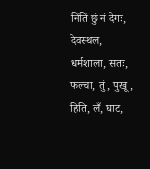निंतिं छुं नं देगः, देवस्थल, धर्मशाला, सतः, फल्चा, तुं, पुखू, हिति, लँ, घाट,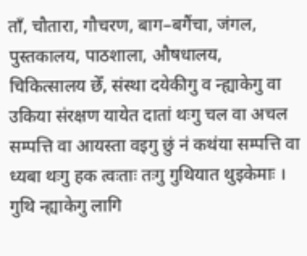ताँ, चौतारा, गौचरण, बाग–बगैंचा, जंगल, पुस्तकालय, पाठशाला, औषधालय, चिकित्सालय छेँ, संस्था दयेकीगु व न्ह्याकेगु वा उकिया संरक्षण यायेत दातां थःगु चल वा अचल सम्पत्ति वा आयस्ता वइगु छुं नं कथंया सम्पत्ति वा ध्यबा थःगु हक त्वःताः तःगु गुथियात थुइकेमाः ।
गुथि न्ह्याकेगु लागि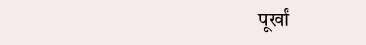पूर्खां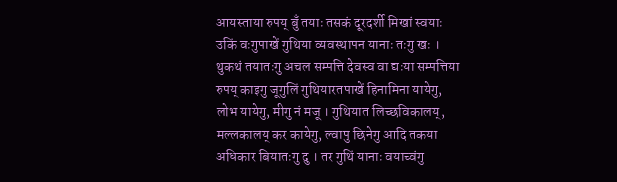आयस्ताया रुपय् बुँ तयाः तसकं दूरदर्शी मिखां स्वयाः उकिं वःगुपाखें गुथिया व्यवस्थापन यानाः तःगु खः । थुकथं तयातःगु अचल सम्पत्ति देवस्व वा द्यःया सम्पत्तिया रुपय् काइगु जूगुलिं गुथियारतपाखें हिनामिना यायेगु, लोभ यायेगु, मीगु नं मजू । गुथियात लिच्छविकालय्, मल्लकालय् कर कायेगु, ल्वापु छिनेगु आदि तकया अधिकार बियातःगु दु । तर गुथिं यानाः वयाच्वंगु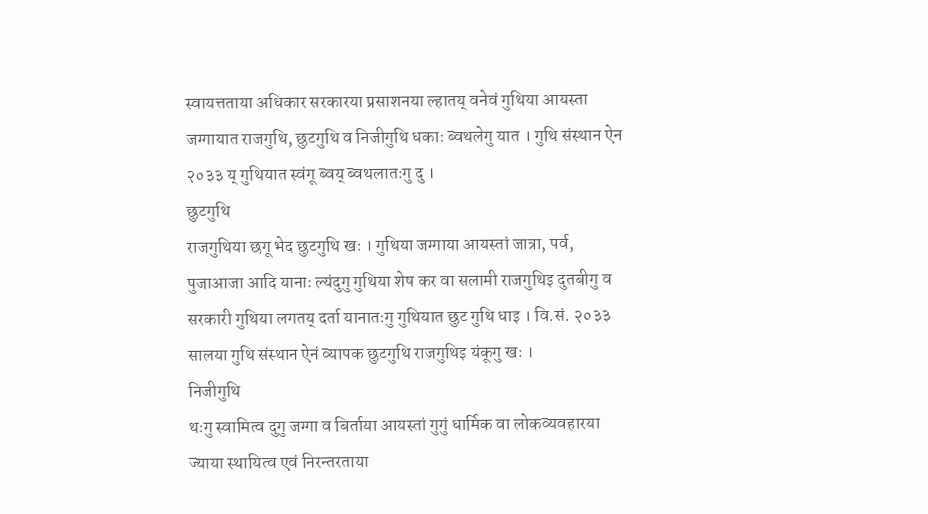स्वायत्तताया अधिकार सरकारया प्रसाशनया ल्हातय् वनेवं गुथिया आयस्ता जग्गायात राजगुथि, छुटगुथि व निजीगुथि धकाः ब्वथलेगु यात । गुथि संस्थान ऐन २०३३ य् गुथियात स्वंगू ब्वय् ब्वथलातःगु दु ।
छुटगुथि
राजगुथिया छगू भेद छुटगुथि खः । गुथिया जग्गाया आयस्तां जात्रा, पर्व, पुजाआजा आदि यानाः ल्यंदुगु गुथिया शेष कर वा सलामी राजगुथिइ दुतबीगु व सरकारी गुथिया लगतय् दर्ता यानातःगु गुथियात छुट गुथि धाइ । वि.सं. २०३३ सालया गुथि संस्थान ऐनं व्यापक छुटगुथि राजगुथिइ यंकूगु खः ।
निजीगुथि
थःगु स्वामित्व दुगु जग्गा व बिर्ताया आयस्तां गुगुं धार्मिक वा लोकव्यवहारया ज्याया स्थायित्व एवं निरन्तरताया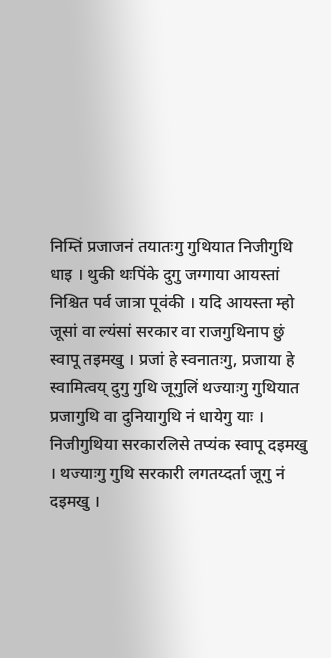निम्तिं प्रजाजनं तयातःगु गुथियात निजीगुथि धाइ । थुकी थःपिंके दुगु जग्गाया आयस्तां निश्चित पर्व जात्रा पूवंकी । यदि आयस्ता म्हो जूसां वा ल्यंसां सरकार वा राजगुथिनाप छुं स्वापू तइमखु । प्रजां हे स्वनातःगु, प्रजाया हे स्वामित्वय् दुगु गुथि जूगुलिं थज्याःगु गुथियात प्रजागुथि वा दुनियागुथि नं धायेगु याः । निजीगुथिया सरकारलिसे तप्यंक स्वापू दइमखु । थज्याःगु गुथि सरकारी लगतय्दर्ता जूगु नं दइमखु ।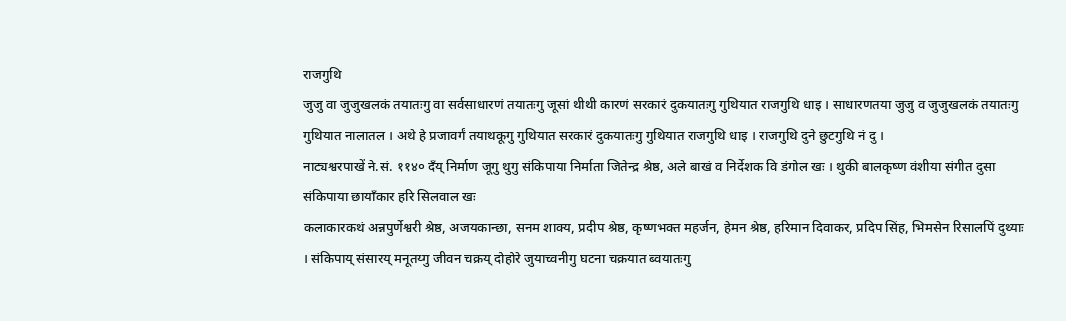राजगुथि
जुजु वा जुजुखलकं तयातःगु वा सर्वसाधारणं तयातःगु जूसां थीथी कारणं सरकारं दुकयातःगु गुथियात राजगुथि धाइ । साधारणतया जुजु व जुजुखलकं तयातःगु गुथियात नालातल । अथे हे प्रजावर्गं तयाथकूगु गुथियात सरकारं दुकयातःगु गुथियात राजगुथि धाइ । राजगुथि दुने छुटगुथि नं दु ।
नाट्यश्वरपाखें ने.सं. ११४० दँय् निर्माण जूगु थुगु संकिपाया निर्माता जितेन्द्र श्रेष्ठ, अले बाखं व निर्देशक वि डंगोल खः । थुकी बालकृष्ण वंशीया संगीत दुसा संकिपाया छायाँकार हरि सिलवाल खः
कलाकारकथं अन्नपुर्णेश्वरी श्रेष्ठ, अजयकान्छा, सनम शाक्य, प्रदीप श्रेष्ठ, कृष्णभक्त महर्जन, हेमन श्रेष्ठ, हरिमान दिवाकर, प्रदिप सिंह, भिमसेन रिसालपिं दुथ्याः । संकिपाय् संसारय् मनूतय्गु जीवन चक्रय् दोहोरे जुयाच्वनीगु घटना चक्रयात ब्वयातःगु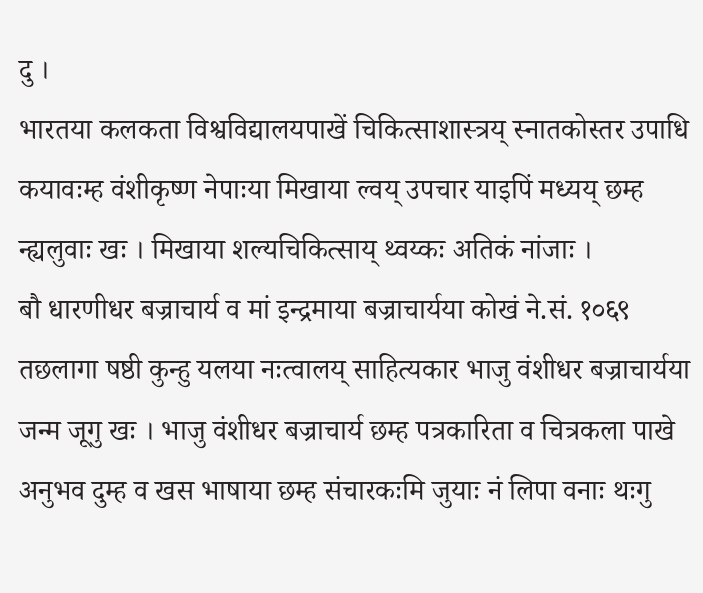दु ।
भारतया कलकता विश्वविद्यालयपाखें चिकित्साशास्त्रय् स्नातकोस्तर उपाधि कयावःम्ह वंशीकृष्ण नेपाःया मिखाया ल्वय् उपचार याइपिं मध्यय् छम्ह न्ह्यलुवाः खः । मिखाया शल्यचिकित्साय् थ्वय्कः अतिकं नांजाः ।
बौ धारणीधर बज्राचार्य व मां इन्द्रमाया बज्राचार्यया कोखं ने.सं. १०६९ तछलागा षष्ठी कुन्हु यलया नःत्वालय् साहित्यकार भाजु वंशीधर बज्राचार्यया जन्म जूगु खः । भाजु वंशीधर बज्राचार्य छम्ह पत्रकारिता व चित्रकला पाखे अनुभव दुम्ह व खस भाषाया छम्ह संचारकःमि जुयाः नं लिपा वनाः थःगु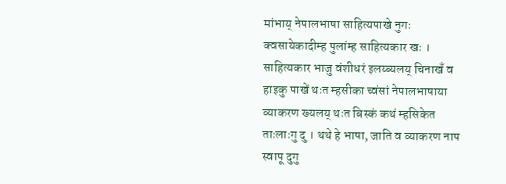मांभाय् नेपालभाषा साहित्यपाखे नुगः क्वसायेकादीम्ह पुलांम्ह साहित्यकार खः । साहित्यकार भाजु वंशीधरं इलय्ब्यलय् चिनाखँ व हाइकु पाखें थःत म्हसीका च्वंसां नेपालभाषाया व्याकरण ख्यलय् थःत बिस्कं कथं म्हसिकेत ताःलाःगु दु । थथे हे भाषा, जाति व व्याकरण नाप स्वापू दुगु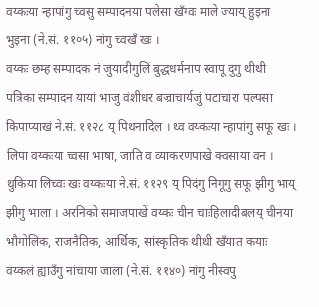वय्कःया न्हापांगु च्वसु सम्पादनया पलेसा खँग्वः माले ज्याय् हुइना भुइना (ने.सं. ११०५) नांगु च्वखँ खः ।
वय्कः छम्ह सम्पादक नं जुयादीगुलिं बुद्धधर्मनाप स्वापू दुगु थीथी पत्रिका सम्पादन यायां भाजु वंशीधर बज्राचार्यजुं पटाचारा पल्पसा किपाप्याखं ने.सं. ११२८ य् पिथनादिल । थ्व वय्कःया न्हापांगु सफू खः । लिपा वय्कःया च्वसा भाषा, जाति व व्याकरणपाखे क्वसाया वन । थुकिया लिच्वः खः वय्कःया ने.सं. ११२९ य् पिदंगु निगूगु सफू झीगु भाय् झीगु भाला । अरनिको समाजपाखें वय्कः चीन चाःहिलादीबलय् चीनया भौगोलिक, राजनैतिक, आर्थिक, सांस्कृतिक थीथी खँयात कयाः वय्कलं ह्याउँगु नांचाया जाला (ने.सं. ११४०) नांगु नीस्वपु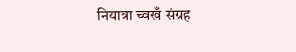नियात्रा च्वखँ संग्रह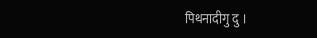पिथनादीगु दु ।